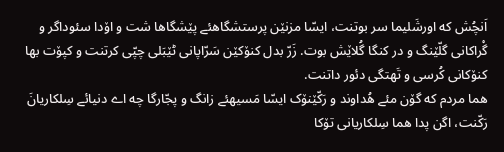اَنچُش که اورشَلیما سر بوتنت، ایسّا مزنێن پرستشگاهئے پێشگاها شت و اۆدا سئوداگر و گْراکانی گلّێنگ و در کنگا گُلاێش بوت. زَرّ بدل کنۆکێن سَرّاپانی ٹێبَلی چپّی کرتنت و کپۆت بها کنۆکانی کُرسی و تَهتگی دئور داتنت.
هما مردم که گۆن مئے هُداوند و رَکّێنۆک ایسّا مَسیهئے زانگ و پجّارگا چه اے دنیائے سِلکاریانَ رَکّنت، اگن پدا هما سِلکاریانی تۆکا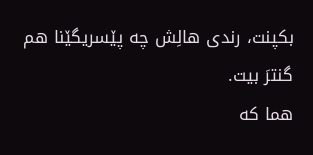بکپنت، رندی هالِش چه پێسریگێنا هم گنترَ بیت.
هما که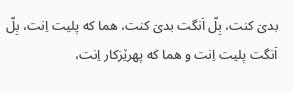بدیَ کنت، بِلّ اَنگت بدیَ کنت، هما که پلیت اِنت، بِلّ اَنگت پلیت اِنت و هما که پهرێزکار اِنت،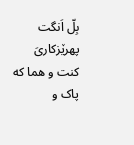بِلّ اَنگت پهرێزکاریَ کنت و هما که پاک و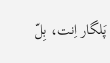پَلگار اِنت، بِلّ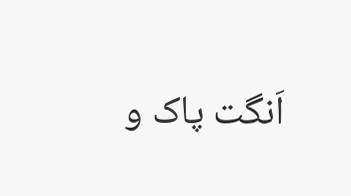اَنگت پاک و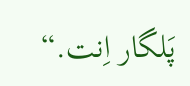پَلگار اِنت.“